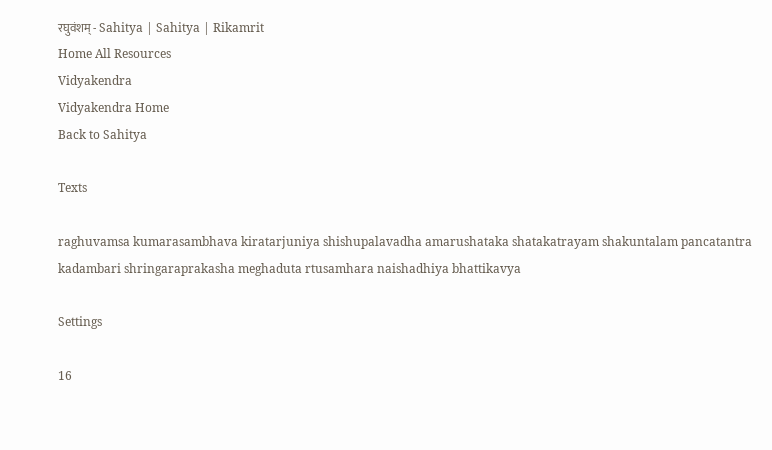रघुवंशम् - Sahitya | Sahitya | Rikamrit
Home All Resources
Vidyakendra
Vidyakendra Home
Back to Sahitya

Texts

raghuvamsa kumarasambhava kiratarjuniya shishupalavadha amarushataka shatakatrayam shakuntalam pancatantra kadambari shringaraprakasha meghaduta rtusamhara naishadhiya bhattikavya

Settings

16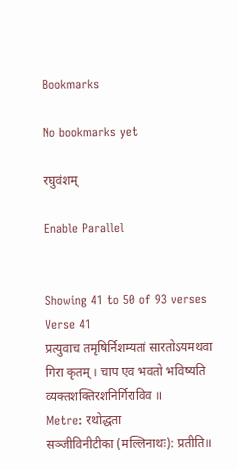Bookmarks

No bookmarks yet

रघुवंशम्

Enable Parallel


Showing 41 to 50 of 93 verses
Verse 41
प्रत्युवाच तमृषिर्निशम्यतां सारतोऽयमथवा गिरा कृतम् । चाप एव भवतो भविष्यति व्यक्तशक्तिरशनिर्गिराविव ॥
Metre: रथोद्धता
सञ्जीविनीटीका (मल्लिनाथः): प्रतीति॥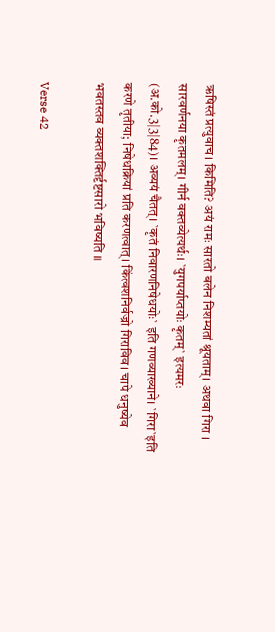ऋषिस्तं प्रत्युवाच। किमिति? अयं रामः सारतो बलेन निशम्यतां श्रूयताम्। अथवा गिरा । सारवर्णनया कृतमलम्। गीर्न वक्तव्येत्यर्थः। `युगपर्याप्तयोः कृतम्` इत्यमरः (अ.को.3|3|84)। अव्ययं चैतत्। `कृतं निवारणनिषेधयोः` इति गणव्याख्याने। `गिरा`इति करणे तृतीया; निषेधक्रियां प्रति करणत्वात्। किंत्वशनिर्वज्रो गिराविव। चापे धनुष्येव भवतस्तव व्यक्तशक्तिर्दृष्टसारो भविष्यति ॥

Verse 42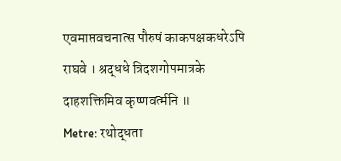एवमाप्तवचनात्स पौरुषं काकपक्षकधरेऽपि राघवे । श्रद्धधे त्रिदशगोपमात्रके दाहशक्तिमिव कृष्णवर्त्मनि ॥
Metre: रथोद्धता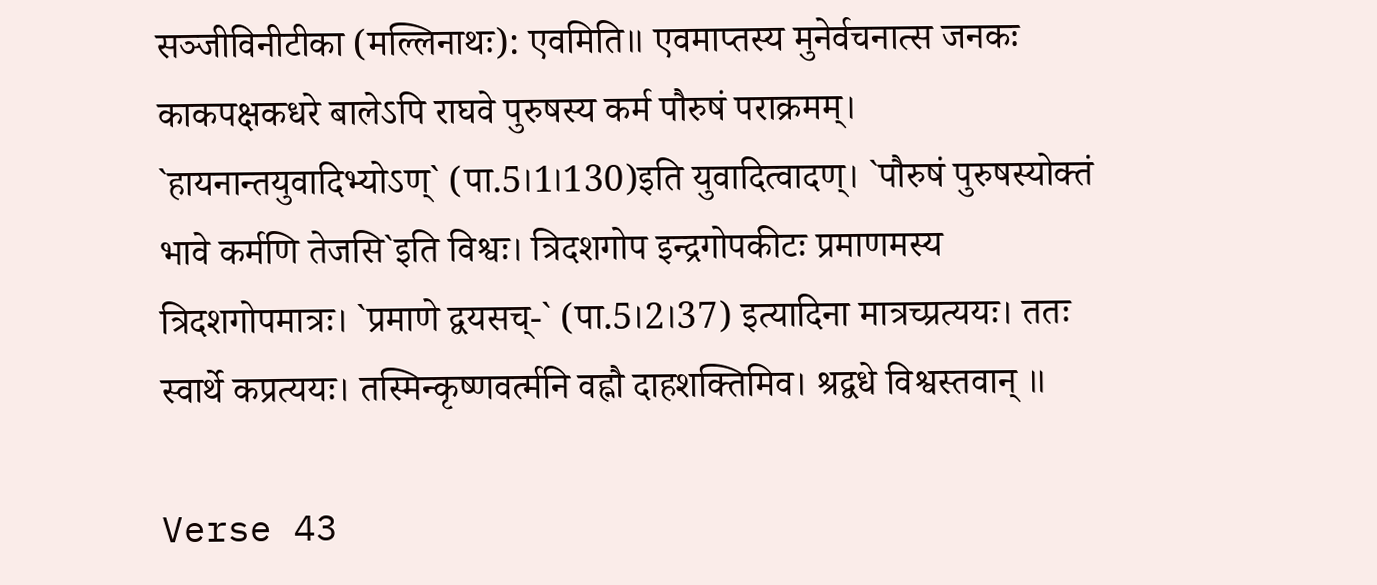सञ्जीविनीटीका (मल्लिनाथः): एवमिति॥ एवमाप्तस्य मुनेर्वचनात्स जनकः काकपक्षकधरे बालेऽपि राघवे पुरुषस्य कर्म पौरुषं पराक्रमम्। `हायनान्तयुवादिभ्योऽण्` (पा.5।1।130)इति युवादित्वादण्। `पौरुषं पुरुषस्योक्तं भावे कर्मणि तेजसि`इति विश्वः। त्रिदशगोप इन्द्रगोपकीटः प्रमाणमस्य त्रिदशगोपमात्रः। `प्रमाणे द्वयसच्-` (पा.5।2।37) इत्यादिना मात्रच्प्रत्ययः। ततः स्वार्थे कप्रत्ययः। तस्मिन्कृष्णवर्त्मनि वह्नौ दाहशक्तिमिव। श्रद्वधे विश्वस्तवान् ॥

Verse 43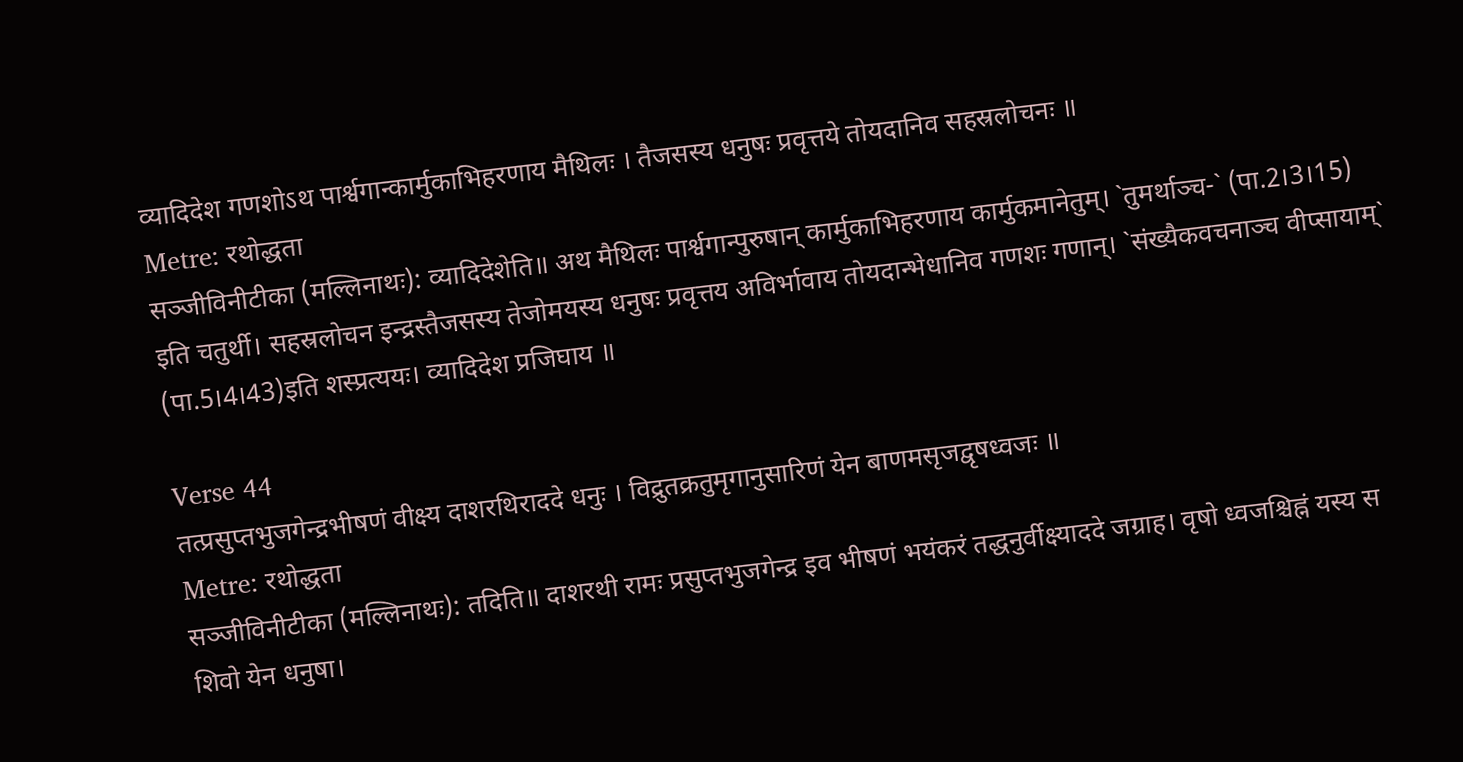व्यादिदेश गणशोऽथ पार्श्वगान्कार्मुकाभिहरणाय मैथिलः । तैजसस्य धनुषः प्रवृत्तये तोयदानिव सहस्रलोचनः ॥
Metre: रथोद्धता
सञ्जीविनीटीका (मल्लिनाथः): व्यादिदेशेति॥ अथ मैथिलः पार्श्वगान्पुरुषान् कार्मुकाभिहरणाय कार्मुकमानेतुम्। `तुमर्थाञ्च-` (पा.2।3।15) इति चतुर्थी। सहस्रलोचन इन्द्रस्तैजसस्य तेजोमयस्य धनुषः प्रवृत्तय अविर्भावाय तोयदान्भेधानिव गणशः गणान्। `संख्यैकवचनाञ्च वीप्सायाम्` (पा.5।4।43)इति शस्प्रत्ययः। व्यादिदेश प्रजिघाय ॥

Verse 44
तत्प्रसुप्तभुजगेन्द्रभीषणं वीक्ष्य दाशरथिराददे धनुः । विद्रुतक्रतुमृगानुसारिणं येन बाणमसृजद्वृषध्वजः ॥
Metre: रथोद्धता
सञ्जीविनीटीका (मल्लिनाथः): तदिति॥ दाशरथी रामः प्रसुप्तभुजगेन्द्र इव भीषणं भयंकरं तद्धनुर्वीक्ष्याददे जग्राह। वृषो ध्वजश्चिह्नं यस्य स शिवो येन धनुषा।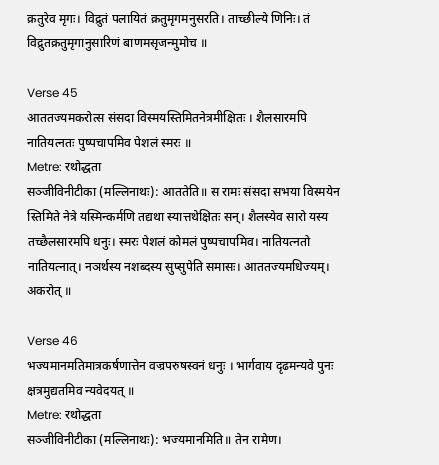क्रतुरेव मृगः। विद्रुतं पलायितं क्रतुमृगमनुसरति। ताच्छील्ये णिनिः। तं विद्रुतक्रतुमृगानुसारिणं बाणमसृजन्मुमोच ॥

Verse 45
आततज्यमकरोत्स संसदा विस्मयस्तिमितनेत्रमीक्षितः । शैलसारमपि नातियत्नतः पुष्पचापमिव पेशलं स्मरः ॥
Metre: रथोद्धता
सञ्जीविनीटीका (मल्लिनाथः): आततेति॥ स रामः संसदा सभया विस्मयेन स्तिमिते नेत्रे यस्मिन्कर्मणि तद्यथा स्यात्तथेक्षितः सन्। शैलस्येव सारो यस्य तच्छैलसारमपि धनुः। स्मरः पेशलं कोमलं पुष्पचापमिव। नातियत्नतो नातियत्नात्। नञर्थस्य नशब्दस्य सुप्सुपेति समासः। आततज्यमधिज्यम्। अकरोत् ॥

Verse 46
भज्यमानमतिमात्रकर्षणात्तेन वज्रपरुषस्वनं धनुः । भार्गवाय दृढमन्यवे पुनः क्षत्रमुद्यतमिव न्यवेदयत् ॥
Metre: रथोद्धता
सञ्जीविनीटीका (मल्लिनाथः): भज्यमानमिति॥ तेन रामेण।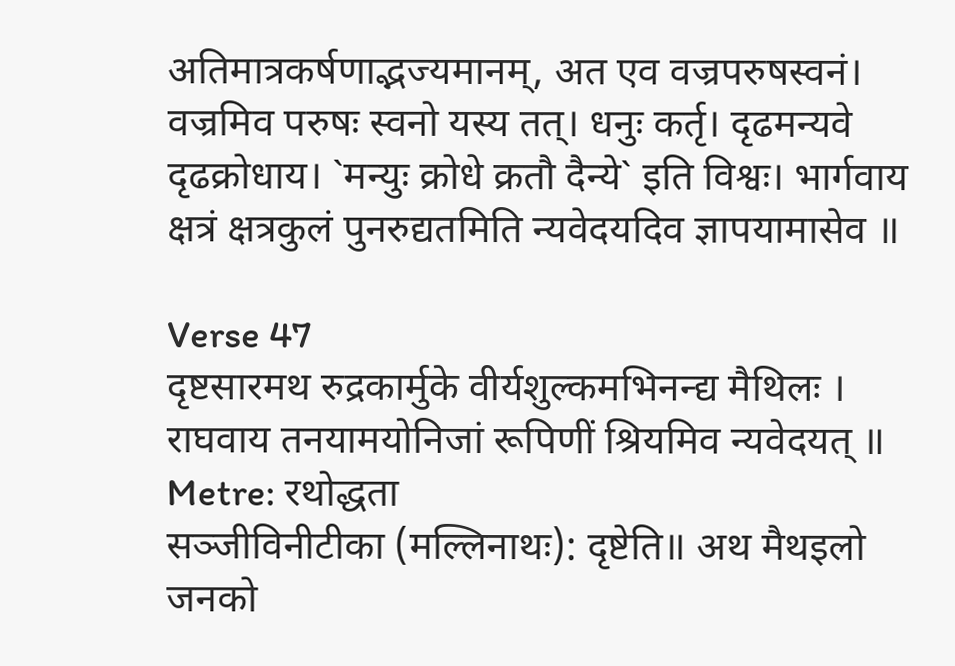अतिमात्रकर्षणाद्भज्यमानम्, अत एव वज्रपरुषस्वनं। वज्रमिव परुषः स्वनो यस्य तत्। धनुः कर्तृ। दृढमन्यवे दृढक्रोधाय। `मन्युः क्रोधे क्रतौ दैन्ये` इति विश्वः। भार्गवाय क्षत्रं क्षत्रकुलं पुनरुद्यतमिति न्यवेदयदिव ज्ञापयामासेव ॥

Verse 47
दृष्टसारमथ रुद्रकार्मुके वीर्यशुल्कमभिनन्द्य मैथिलः । राघवाय तनयामयोनिजां रूपिणीं श्रियमिव न्यवेदयत् ॥
Metre: रथोद्धता
सञ्जीविनीटीका (मल्लिनाथः): दृष्टेति॥ अथ मैथइलो जनको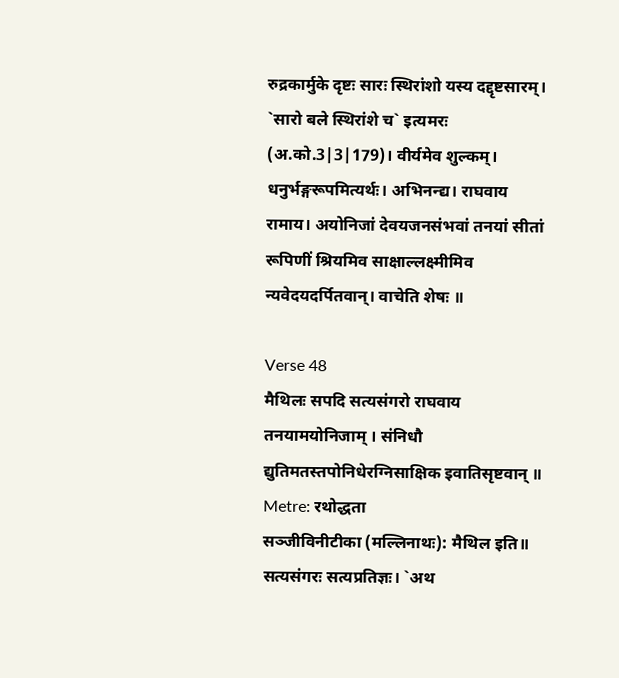रुद्रकार्मुके दृष्टः सारः स्थिरांशो यस्य दद्दृष्टसारम्। `सारो बले स्थिरांशे च` इत्यमरः (अ.को.3|3|179)। वीर्यमेव शुल्कम्। धनुर्भङ्गरूपमित्यर्थः। अभिनन्द्य। राघवाय रामाय। अयोनिजां देवयजनसंभवां तनयां सीतां रूपिणीं श्रियमिव साक्षाल्लक्ष्मीमिव न्यवेदयदर्पितवान्। वाचेति शेषः ॥

Verse 48
मैथिलः सपदि सत्यसंगरो राघवाय तनयामयोनिजाम् । संनिधौ द्युतिमतस्तपोनिधेरग्निसाक्षिक इवातिसृष्टवान् ॥
Metre: रथोद्धता
सञ्जीविनीटीका (मल्लिनाथः): मैथिल इति॥ सत्यसंगरः सत्यप्रतिज्ञः। `अथ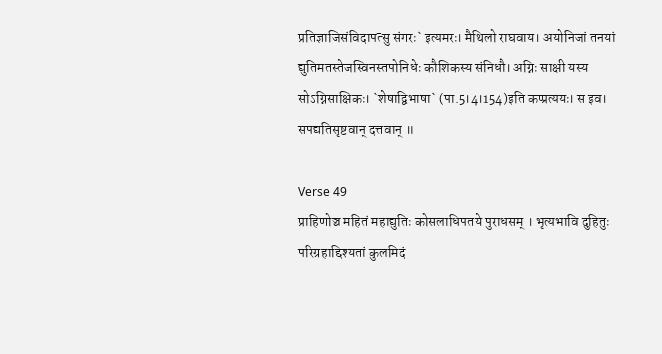प्रतिज्ञाजिसंविदापत्सु संगरः` इत्यमरः। मैथिलो राघवाय। अयोनिजां तनयां द्युतिमतस्तेजस्विनस्तपोनिधेः कौशिकस्य संनिधौ। अग्निः साक्षी यस्य सोऽग्निसाक्षिकः। `शेषाद्विभाषा` (पा.5।4।154)इति कप्प्रत्ययः। स इव। सपद्यतिसृष्टवान् दत्तवान् ॥

Verse 49
प्राहिणोञ्च महितं महाद्युतिः कोसलाधिपतये पुराधसम् । भृत्यभावि दुहितुः परिग्रहाद्दिश्यतां कुलमिदं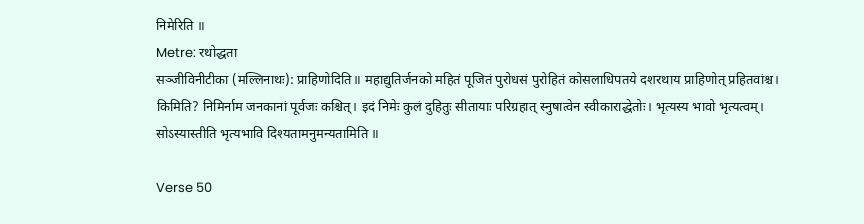निमेरिति ॥
Metre: रथोद्धता
सञ्जीविनीटीका (मल्लिनाथः): प्राहिणोदिति॥ महाद्युतिर्जनको महितं पूजितं पुरोधसं पुरोहितं कोसलाधिपतये दशरथाय प्राहिणोत् प्रहितवांश्च। किमिति? निमिर्नाम जनकानां पूर्वजः कश्चित्। इदं निमेः कुलं दुहितुः सीतायाः परिग्रहात् स्नुषात्वेन स्वीकाराद्धेतोः। भृत्यस्य भावो भृत्यत्वम्। सोऽस्यास्तीति भृत्यभावि दिश्यतामनुमन्यतामिति ॥

Verse 50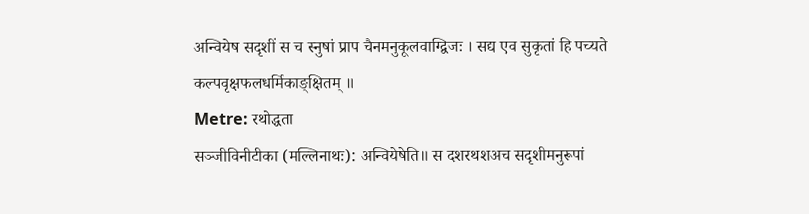अन्वियेष सदृशीं स च स्नुषां प्राप चैनमनुकूलवाग्द्विजः । सद्य एव सुकृतां हि पच्यते कल्पवृक्षफलधर्मिकाङ्क्षितम् ॥
Metre: रथोद्धता
सञ्जीविनीटीका (मल्लिनाथः): अन्वियेषेति॥ स दशरथशअच सदृशीमनुरूपां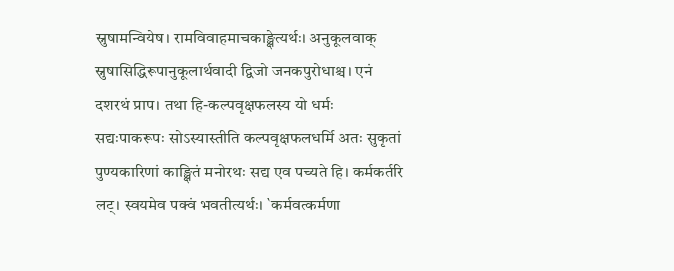स्नुषामन्वियेष। रामविवाहमाचकाङ्क्षेत्यर्थः। अनुकूलवाक् स्नुषासिद्धिरूपानुकूलार्थवादी द्विजो जनकपुरोधाश्च। एनं दशरथं प्राप। तथा हि-कल्पवृक्षफलस्य यो धर्मः सद्यःपाकरूपः सोऽस्यास्तीति कल्पवृक्षफलधर्मि अतः सुकृतां पुण्यकारिणां काङ्क्षितं मनोरथः सद्य एव पच्यते हि। कर्मकर्तरि लट्। स्वयमेव पक्वं भवतीत्यर्थः। `कर्मवत्कर्मणा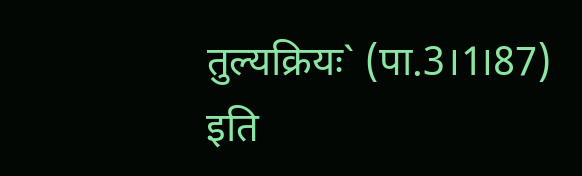तुल्यक्रियः` (पा.3।1।87) इति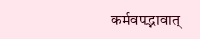कर्मवपद्भावात्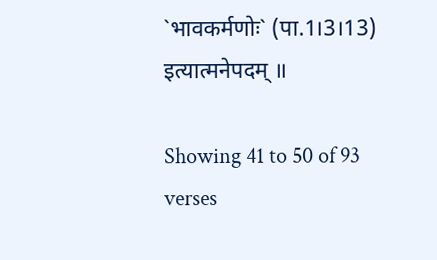`भावकर्मणोः` (पा.1।3।13) इत्यात्मनेपदम् ॥

Showing 41 to 50 of 93 verses